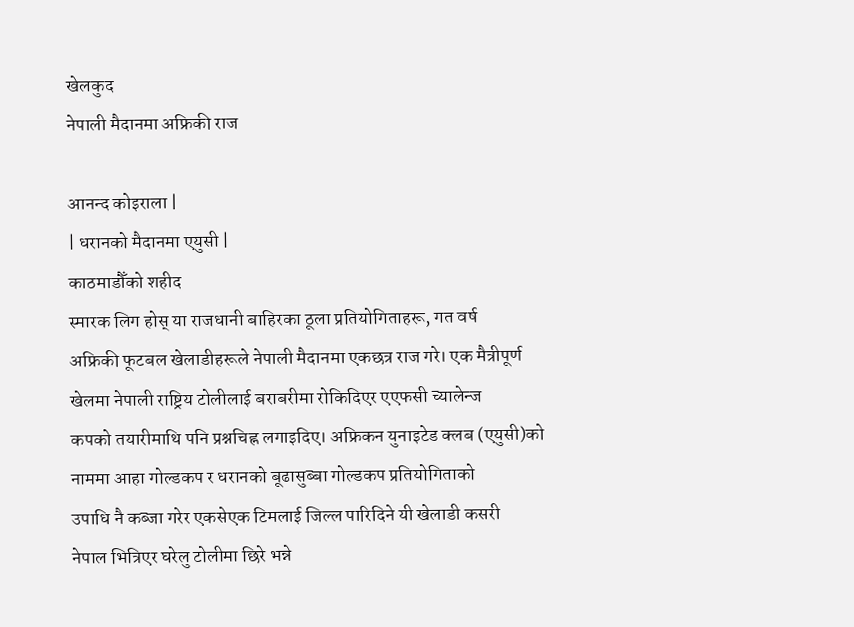खेलकुद
नेपाली मैदानमा अफ्रिकी राज

आनन्द कोइराला |
| धरानको मैदानमा एयुसी |
काठमाडौँको शहीद
स्मारक लिग होस् या राजधानी बाहिरका ठूला प्रतियोगिताहरू, गत वर्ष
अफ्रिकी फूटबल खेलाडीहरूले नेपाली मैदानमा एकछत्र राज गरे। एक मैत्रीपूर्ण
खेलमा नेपाली राष्ट्रिय टोलीलाई बराबरीमा रोकिदिएर एएफसी च्यालेन्ज
कपको तयारीमाथि पनि प्रश्नचिह्न लगाइदिए। अफ्रिकन युनाइटेड क्लब (एयुसी)को
नाममा आहा गोल्डकप र धरानको बूढासुब्बा गोल्डकप प्रतियोगिताको
उपाधि नै कब्जा गरेर एकसेएक टिमलाई जिल्ल पारिदिने यी खेलाडी कसरी
नेपाल भित्रिएर घरेलु टोलीमा छिरे भन्ने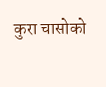कुरा चासोको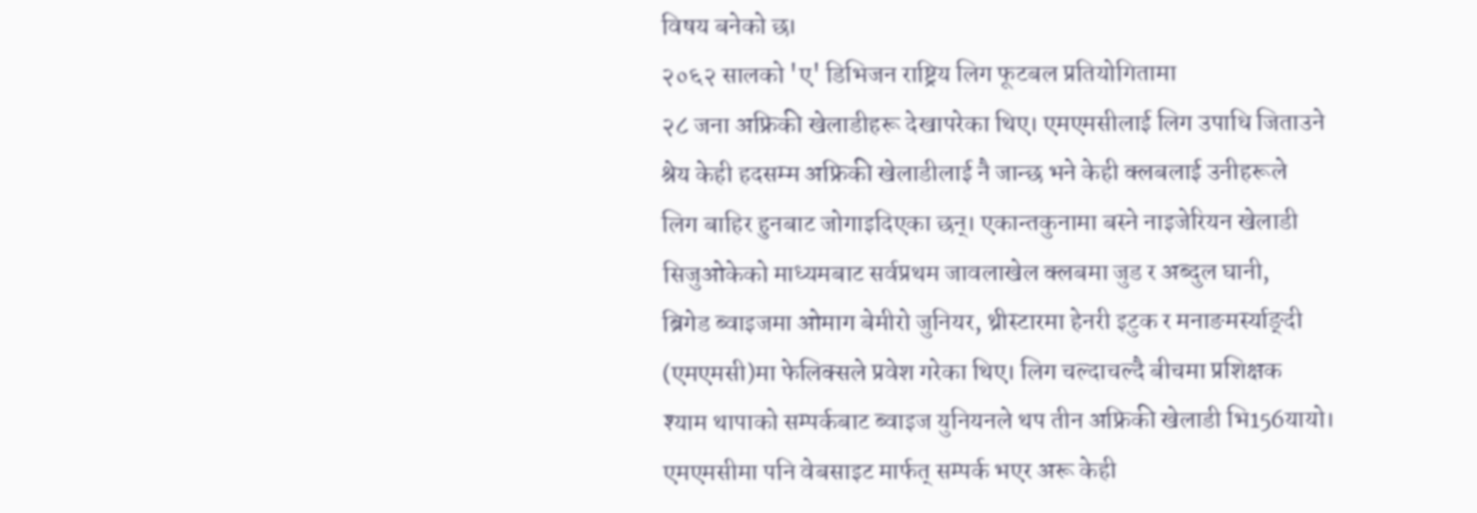विषय बनेको छ।
२०६२ सालको 'ए' डिभिजन राष्ट्रिय लिग फूटबल प्रतियोगितामा
२८ जना अफ्रिकी खेलाडीहरू देखापरेका थिए। एमएमसीलाई लिग उपाधि जिताउने
श्रेय केही हदसम्म अफ्रिकी खेलाडीलाई नै जान्छ भने केही क्लबलाई उनीहरूले
लिग बाहिर हुनबाट जोगाइदिएका छन्। एकान्तकुनामा बस्ने नाइजेरियन खेलाडी
सिजुओकेको माध्यमबाट सर्वप्रथम जावलाखेल क्लबमा जुड र अब्दुल घानी,
ब्रिगेड ब्वाइजमा ओमाग बेमीरो जुनियर, थ्रीस्टारमा हेनरी इटुक र मनाङमर्स्याङ्दी
(एमएमसी)मा फेलिक्सले प्रवेश गरेका थिए। लिग चल्दाचल्दै बीचमा प्रशिक्षक
श्याम थापाको सम्पर्कबाट ब्वाइज युनियनले थप तीन अफ्रिकी खेलाडी भि156यायो।
एमएमसीमा पनि वेबसाइट मार्फत् सम्पर्क भएर अरू केही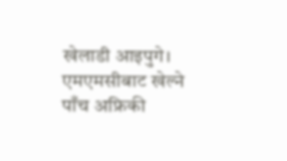खेलाडी आइपुगे।
एमएमसीबाट खेल्ने पाँच अफ्रिकी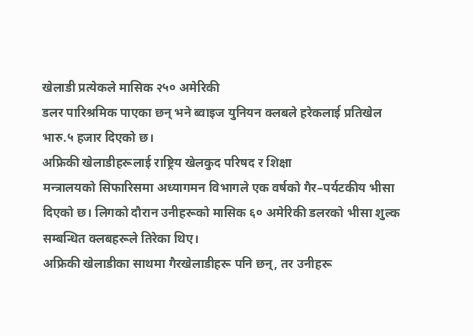खेलाडी प्रत्येकले मासिक २५० अमेरिकी
डलर पारिश्रमिक पाएका छन् भने ब्वाइज युनियन क्लबले हरेकलाई प्रतिखेल
भारु.५ हजार दिएको छ।
अफ्रिकी खेलाडीहरूलाई राष्ट्रिय खेलकुद परिषद र शिक्षा
मन्त्रालयको सिफारिसमा अध्यागमन विभागले एक वर्षको गैर–पर्यटकीय भीसा
दिएको छ। लिगको दौरान उनीहरूको मासिक ६० अमेरिकी डलरको भीसा शुल्क
सम्बन्धित क्लबहरूले तिरेका थिए।
अफ्रिकी खेलाडीका साथमा गैरखेलाडीहरू पनि छन्, तर उनीहरू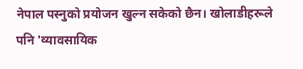नेपाल पस्नुको प्रयोजन खुल्न सकेको छैन। खोलाडीहरूले पनि 'व्यावसायिक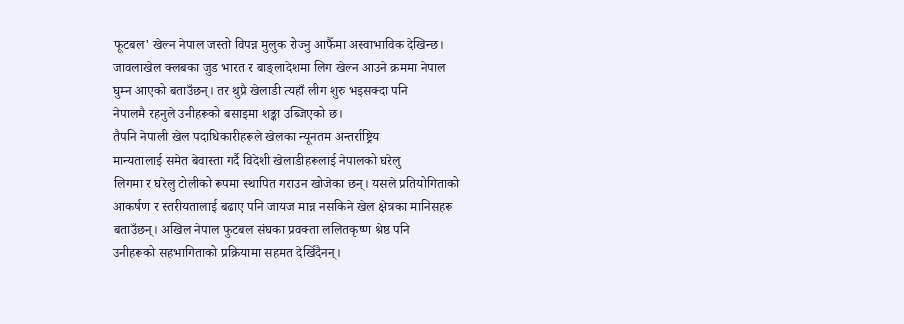फूटबल' खेल्न नेपाल जस्तो विपन्न मुलुक रोज्नु आफैँमा अस्वाभाविक देखिन्छ।
जावलाखेल क्लबका जुड भारत र बाङ्लादेशमा लिग खेल्न आउने क्रममा नेपाल
घुम्न आएको बताउँछन्। तर थुप्रै खेलाडी त्यहाँ लीग शुरु भइसक्दा पनि
नेपालमै रहनुले उनीहरूको बसाइमा शङ्का उब्जिएको छ।
तैपनि नेपाली खेल पदाधिकारीहरूले खेलका न्यूनतम अन्तर्राष्ट्रिय
मान्यतालाई समेत बेवास्ता गर्दै विदेशी खेलाडीहरूलाई नेपालको घरेलु
लिगमा र घरेलु टोलीको रूपमा स्थापित गराउन खोजेका छन्। यसले प्रतियोगिताको
आकर्षण र स्तरीयतालाई बढाए पनि जायज मान्न नसकिने खेल क्षेत्रका मानिसहरू
बताउँछन्। अखिल नेपाल फुटबल संघका प्रवक्ता ललितकृष्ण श्रेष्ठ पनि
उनीहरूको सहभागिताको प्रक्रियामा सहमत देखिँदैनन्।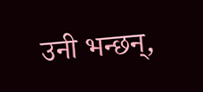उनी भन्छन्,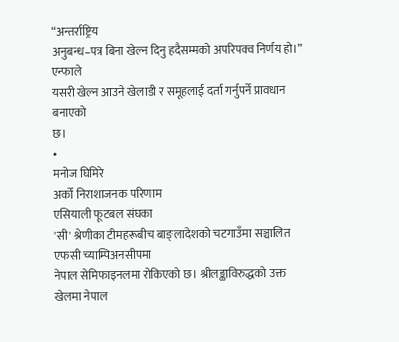“अन्तर्राष्ट्रिय
अनुबन्ध–पत्र बिना खेल्न दिनु हदैसम्मको अपरिपक्व निर्णय हो।” एन्फाले
यसरी खेल्न आउने खेलाडी र समूहलाई दर्ता गर्नुपर्ने प्रावधान बनाएको
छ।
•
मनोज घिमिरे
अर्को निराशाजनक परिणाम
एसियाली फूटबल संघका
'सी' श्रेणीका टीमहरूबीच बाङ्लादेशको चटगाउँमा सञ्चालित एफसी च्याम्पिअनसीपमा
नेपाल सेमिफाइनलमा रोकिएको छ। श्रीलङ्काविरुद्धको उक्त खेलमा नेपाल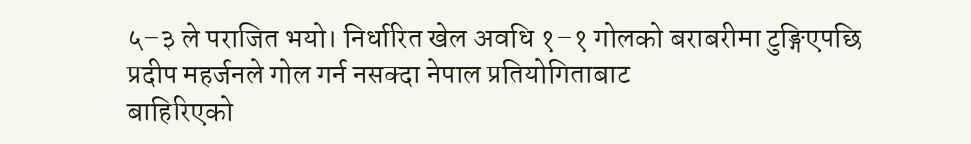५–३ ले पराजित भयो। निर्धारित खेल अवधि १–१ गोलको बराबरीमा टुङ्गिएपछि
प्रदीप महर्जनले गोल गर्न नसक्दा नेपाल प्रतियोगिताबाट
बाहिरिएको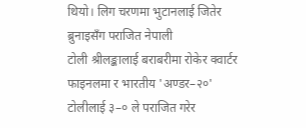थियो। लिग चरणमा भुटानलाई जितेर ब्रुनाइसँग पराजित नेपाली
टोली श्रीलङ्कालाई बराबरीमा रोकेर क्वार्टर फाइनलमा र भारतीय 'अण्डर–२०'
टोलीलाई ३–० ले पराजित गरेर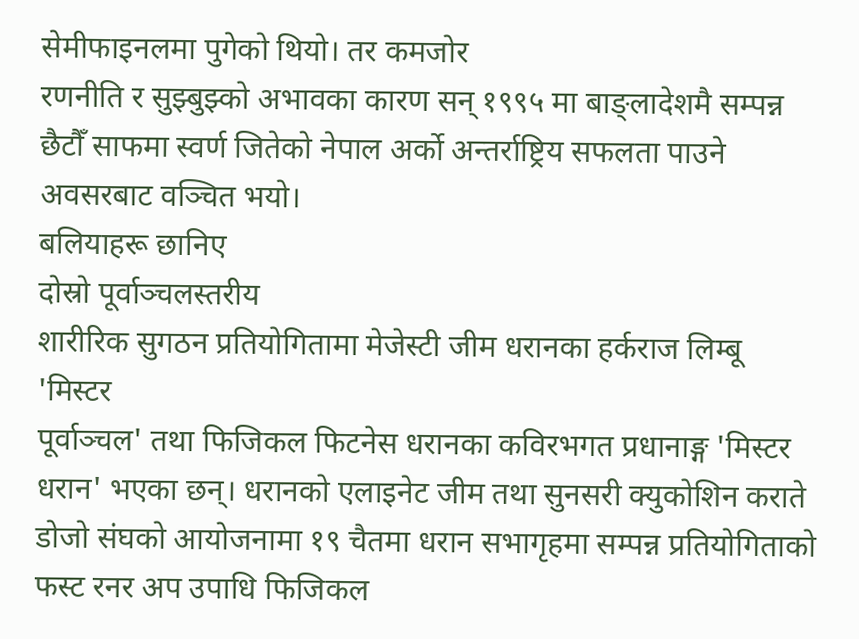सेमीफाइनलमा पुगेको थियो। तर कमजोर
रणनीति र सुझ्बुझ्को अभावका कारण सन् १९९५ मा बाङ्लादेशमै सम्पन्न
छैटौँ साफमा स्वर्ण जितेको नेपाल अर्को अन्तर्राष्ट्रिय सफलता पाउने
अवसरबाट वञ्चित भयो।
बलियाहरू छानिए
दोस्रो पूर्वाञ्चलस्तरीय
शारीरिक सुगठन प्रतियोगितामा मेजेस्टी जीम धरानका हर्कराज लिम्बू 'मिस्टर
पूर्वाञ्चल' तथा फिजिकल फिटनेस धरानका कविरभगत प्रधानाङ्ग 'मिस्टर
धरान' भएका छन्। धरानको एलाइनेट जीम तथा सुनसरी क्युकोशिन कराते
डोजो संघको आयोजनामा १९ चैतमा धरान सभागृहमा सम्पन्न प्रतियोगिताको
फस्ट रनर अप उपाधि फिजिकल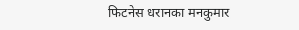फिटनेस धरानका मनकुमार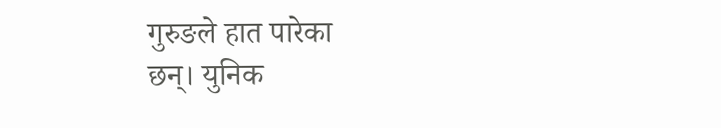गुरुङले हात पारेका
छन्। युनिक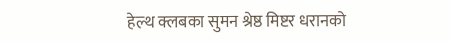हेल्थ क्लबका सुमन श्रेष्ठ मिष्टर धरानको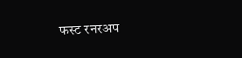फस्ट रनरअप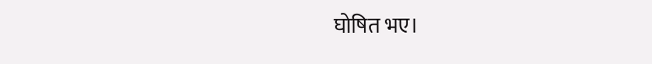घोषित भए।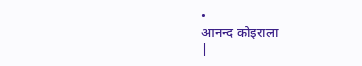•
आनन्द कोइराला
|